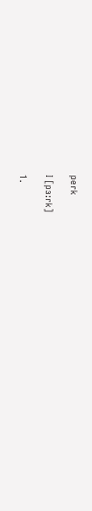perk

I [pɜ:rk]

1.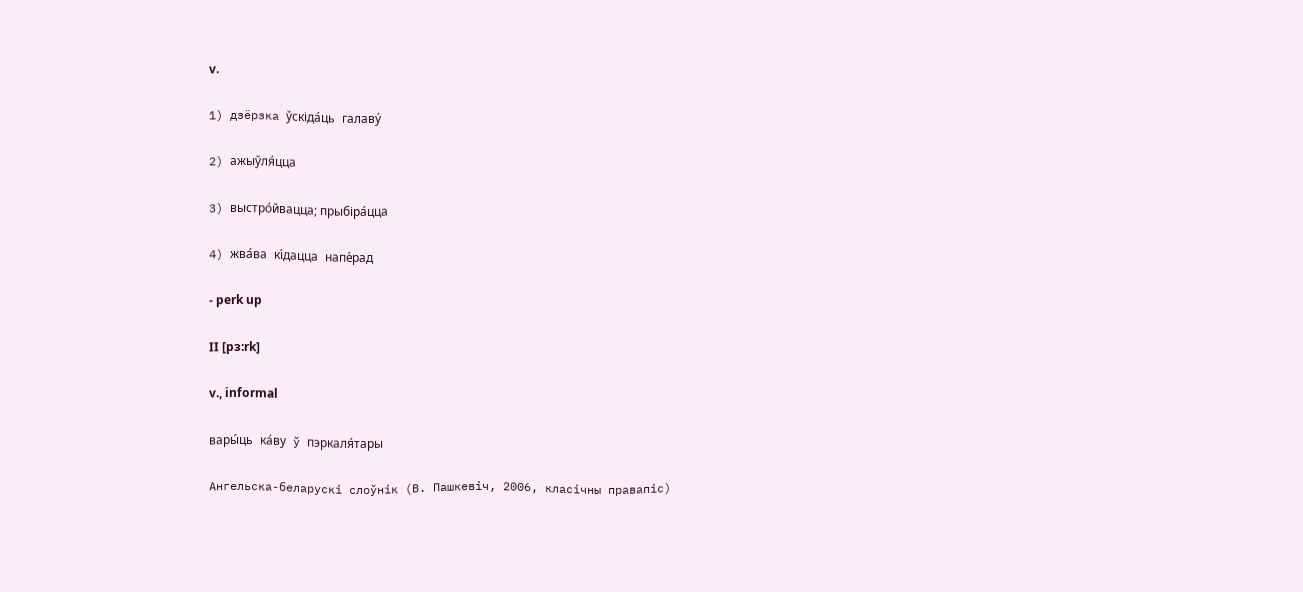v.

1) дзёрзка ўскіда́ць галаву́

2) ажыўля́цца

3) выстро́йвацца; прыбіра́цца

4) жва́ва кі́дацца напе́рад

- perk up

II [pɜ:rk]

v., informal

вары́ць ка́ву ў пэркаля́тары

Ангельска-беларускі слоўнік (В. Пашкевіч, 2006, класічны правапіс)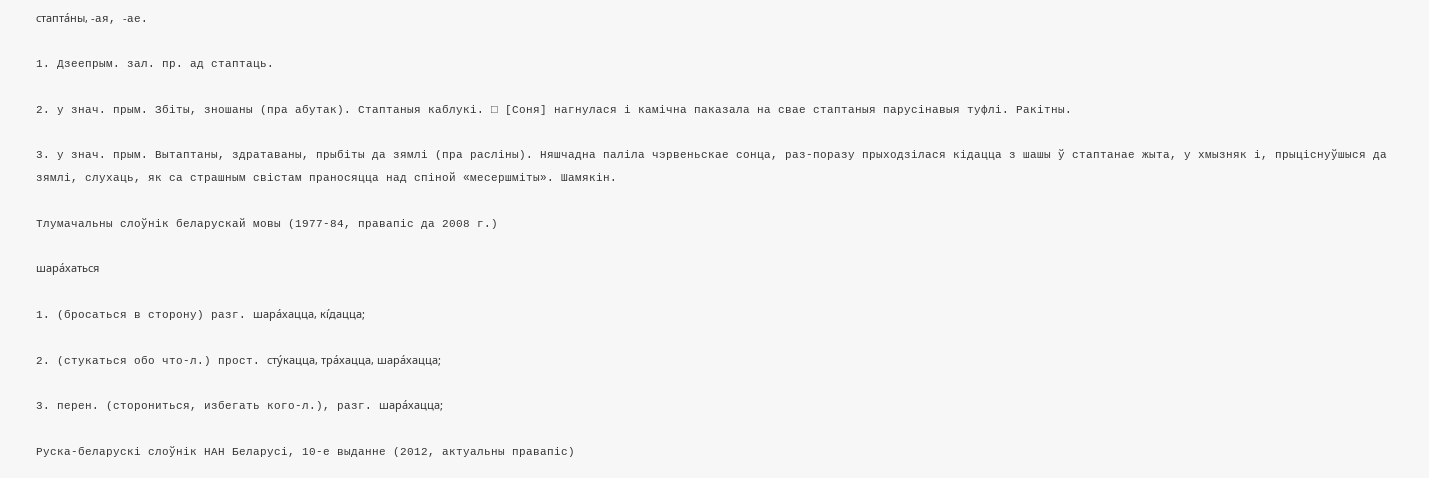стапта́ны, ‑ая, ‑ае.

1. Дзеепрым. зал. пр. ад стаптаць.

2. у знач. прым. Збіты, зношаны (пра абутак). Стаптаныя каблукі. □ [Соня] нагнулася і камічна паказала на свае стаптаныя парусінавыя туфлі. Ракітны.

3. у знач. прым. Вытаптаны, здратаваны, прыбіты да зямлі (пра расліны). Няшчадна паліла чэрвеньскае сонца, раз-поразу прыходзілася кідацца з шашы ў стаптанае жыта, у хмызняк і, прыціснуўшыся да зямлі, слухаць, як са страшным свістам праносяцца над спіной «месершміты». Шамякін.

Тлумачальны слоўнік беларускай мовы (1977-84, правапіс да 2008 г.)

шара́хаться

1. (бросаться в сторону) разг. шара́хацца, кі́дацца;

2. (стукаться обо что-л.) прост. сту́кацца, тра́хацца, шара́хацца;

3. перен. (сторониться, избегать кого-л.), разг. шара́хацца;

Руска-беларускі слоўнік НАН Беларусі, 10-е выданне (2012, актуальны правапіс)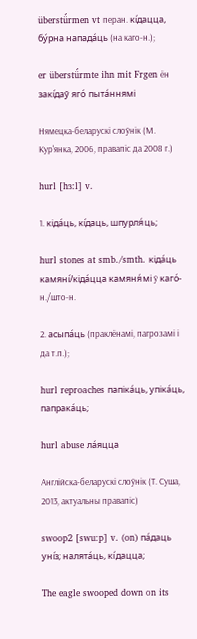überstǘrmen vt перан. кі́дацца, бу́рна напада́ць (на каго-н.);

er überstǘrmte ihn mit Frgen ён закі́даў яго́ пыта́ннямі

Нямецка-беларускі слоўнік (М. Кур'янка, 2006, правапіс да 2008 г.)

hurl [hɜ:l] v.

1. кіда́ць, кі́даць, шпурля́ць;

hurl stones at smb./smth. кіда́ць камяні́/кіда́цца камяня́мі ў каго́-н./што-н.

2. асыпа́ць (праклёнамі, пагрозамі і да т.п.);

hurl reproaches папіка́ць, упіка́ць, папрака́ць;

hurl abuse ла́яцца

Англійска-беларускі слоўнік (Т. Суша, 2013, актуальны правапіс)

swoop2 [swu:p] v. (on) па́даць уні́з; налята́ць, кі́дацца;

The eagle swooped down оn its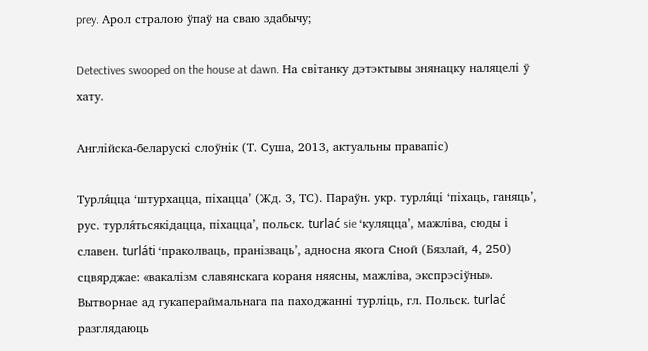prey. Арол стралою ўпаў на сваю здабычу;

Detectives swooped on the house at dawn. На світанку дэтэктывы знянацку наляцелі ў хату.

Англійска-беларускі слоўнік (Т. Суша, 2013, актуальны правапіс)

Турля́цца ‘штурхацца, піхацца’ (Жд. 3, ТС). Параўн. укр. турля́ці ‘піхаць, ганяць’, рус. турля́тьсякідацца, піхацца’, польск. turlać sie ‘куляцца’, мажліва, сюды і славен. turláti ‘праколваць, пранізваць’, адносна якога Сной (Бязлай, 4, 250) сцвярджае: «вакалізм славянскага кораня няясны, мажліва, экспрэсіўны». Вытворнае ад гукапераймальнага па паходжанні турліць, гл. Польск. turlać разглядаюць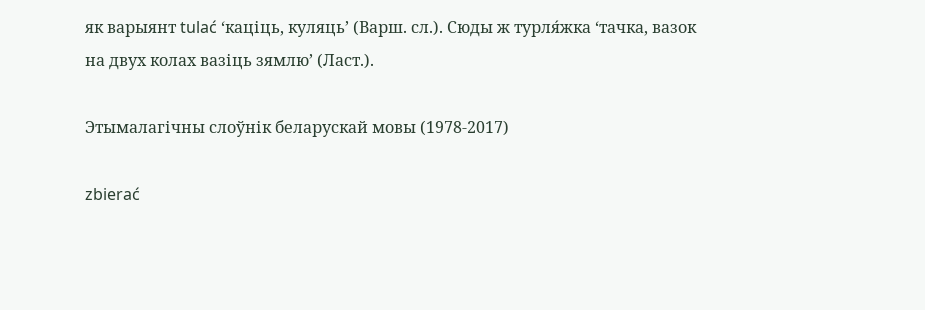як варыянт tulać ‘каціць, куляць’ (Варш. сл.). Сюды ж турля́жка ‘тачка, вазок на двух колах вазіць зямлю’ (Ласт.).

Этымалагічны слоўнік беларускай мовы (1978-2017)

zbierać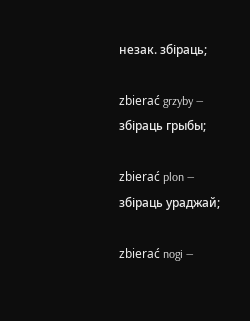незак. збіраць;

zbierać grzyby — збіраць грыбы;

zbierać plon — збіраць ураджай;

zbierać nogi —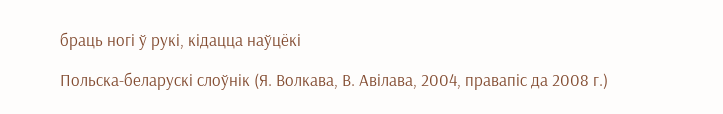браць ногі ў рукі, кідацца наўцёкі

Польска-беларускі слоўнік (Я. Волкава, В. Авілава, 2004, правапіс да 2008 г.)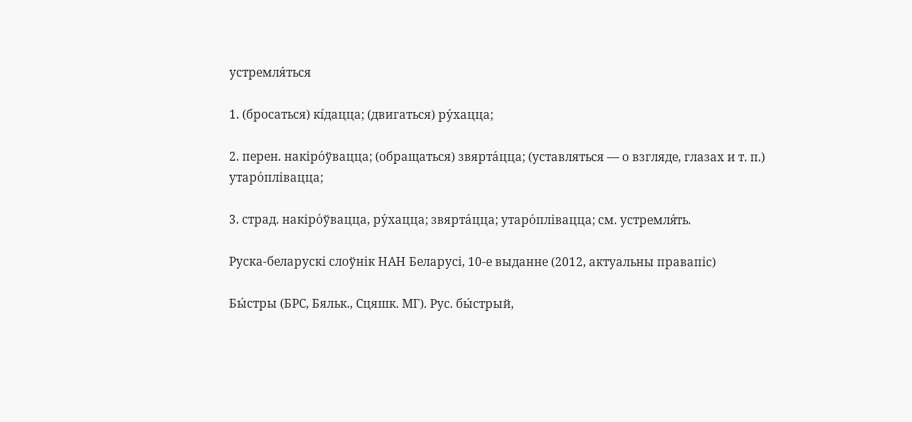устремля́ться

1. (бросаться) кі́дацца; (двигаться) ру́хацца;

2. перен. накіро́ўвацца; (обращаться) звярта́цца; (уставляться — о взгляде, глазах и т. п.) утаро́плівацца;

3. страд. накіро́ўвацца, ру́хацца; звярта́цца; утаро́плівацца; см. устремля́ть.

Руска-беларускі слоўнік НАН Беларусі, 10-е выданне (2012, актуальны правапіс)

Бы́стры (БРС, Бяльк., Сцяшк. МГ). Рус. бы́стрый,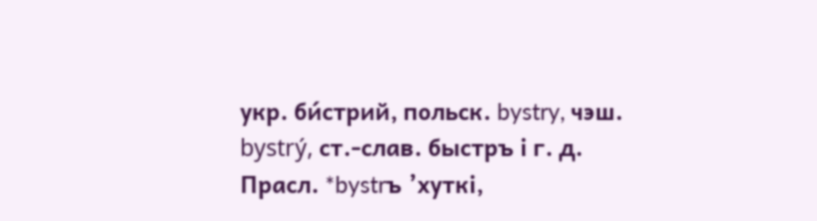укр. би́стрий, польск. bystry, чэш. bystrý, ст.-слав. быстръ і г. д. Прасл. *bystrъ ’хуткі,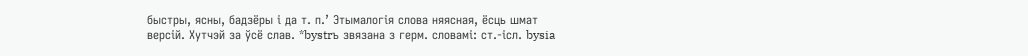быстры, ясны, бадзёры і да т. п.’ Этымалогія слова няясная, ёсць шмат версій. Хутчэй за ўсё слав. *bystrъ звязана з герм. словамі: ст.-ісл. bysia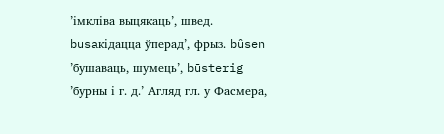’імкліва выцякаць’, швед. busaкідацца ўперад’, фрыз. bûsen ’бушаваць, шумець’, būsterig ’бурны і г. д.’ Агляд гл. у Фасмера,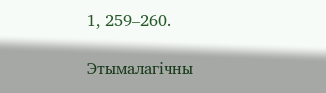1, 259–260.

Этымалагічны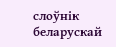слоўнік беларускай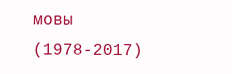мовы (1978-2017)